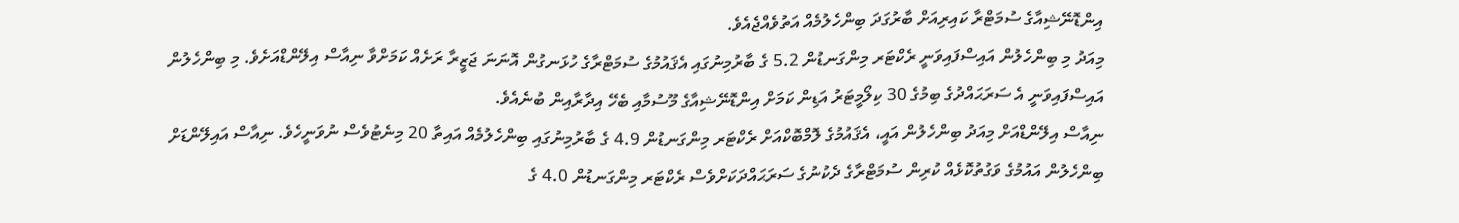އިންޑޮނޭޝިއާގެ ސުމަޓްރާ ކައިރިއަށް ބާރުގަދަ ބިންހެލުމެއް އަތުވެއްޖެއެވެ.
މިއަދު މި ބިންހެލުން އައިސްފައިވަނީ ރެކްޓަރ މިންގަނޑުން 5.2 ގެ ބާރުމިނުގައި އެޤައުމުގެ ސުމަޓްރާގެ ހުޅަނގުން އޮނަނަ ޖަޒީރާ ރަށެއް ކަމަށްވާ ނިއާސް އިލޭންޑްއަށެވެ. މި ބިންހެލުން އައިސްފައިވަނީ އެ ސަރަޙައްދުގެ ބިމުގެ 30 ކިލޯމީޓަރު އަޑިން ކަމަށް އިންޑޮނޭޝިއާގެ މޫސުމާއި ބެހޭ އިދާރާއިން ބުނެއެވެ.
ނިއާސް އިލޭންޑްއަށް މިއަދު ބިންހެލުން އައީ، އެޤައުމުގެ ލޮމްބޮކްއަށް ރެކްޓަރ މިންގަނޑުން 4.9 ގެ ބާރުމިނުގައި ބިންހެލުމެއް އައިތާ 20 މިނެޓުވެސް ނުވަނީހެވެ. ނިއާސް އައިލޭންޑަށް ބިންހެލުން އައުމުގެ ވަގުތުކޮޅެއް ކުރިން ސުމަޓްރާގެ ދެކުނުގެ ސަރަޙައްދަކަށްވެސް ރެކްޓަރ މިންގަނޑުން 4.0 ގެ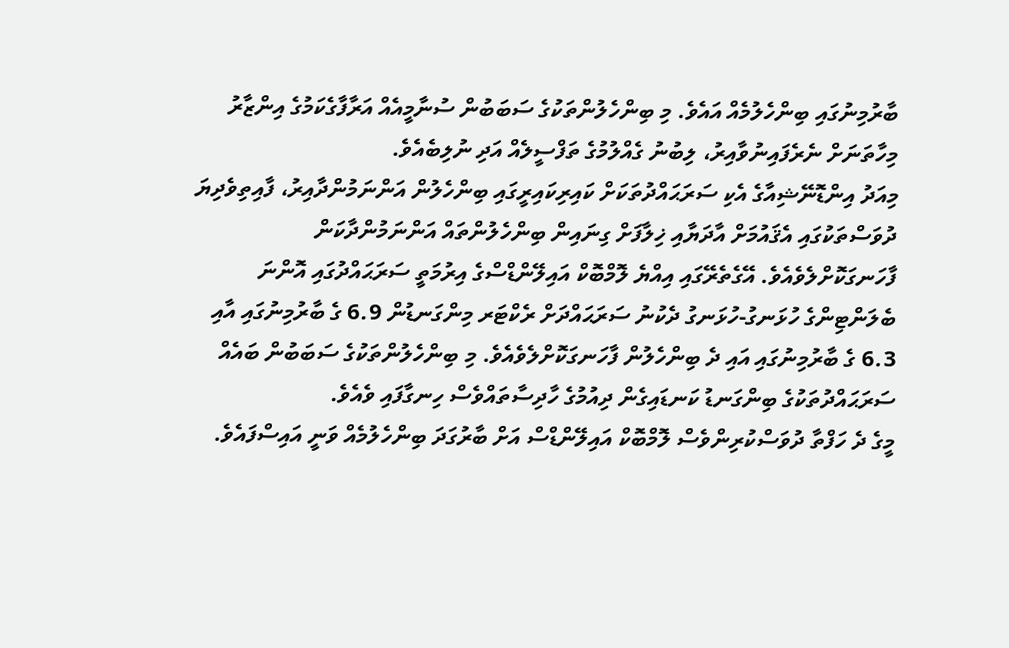ބާރުމިނުގައި ބިންހެލުމެއް އައެވެ. މި ބިންހެލުންތަކުގެ ސަބަބުން ސުނާމީއެއް އަރާފާގެކަމުގެ އިންޒާރު މިހާތަނަށް ނެރެފައިނުވާއިރު، ލިބުނު ގެއްލުމުގެ ތަފްސީލެއް އަދި ނުލިބެއެވެ.
މިއަދު އިންޑޮނޭޝިއާގެ އެކި ސަރަޙައްދުތަކަށް ކައިރިކައިރީގައި ބިންހެލުން އަންނަމުންދާއިރު، ފާއިތިވެދިޔަ ދުވަސްތަކުގައި އެޤައުމަށް އާދަޔާއި ޚިލާފަށް ގިނައިން ބިންހެލުންތައް އަންނަމުންދާކަން ފާހަނގަކޮށްލެވެއެވެ. އޭގެތެރޭގައި އިއްޔެ ލޮމްބޮކް އައިލޭންޑްސްގެ އިރުމަތީ ސަރަޙައްދުގައި އޮންނަ ބެލަންޓިންގެ ހުޅަނގު-ހުޅަނގު ދެކުނު ސަރަޙައްދަށް ރެކްޓަރ މިންގަނޑުން 6.9 ގެ ބާރުމިނުގައި އާއި 6.3 ގެ ބާރުމިނުގައި އައި ދެ ބިންހެލުން ފާހަނގަކޮށްލެވެއެވެ. މި ބިންހެލުންތަކުގެ ސަބަބުން ބައެއް ސަރަޙައްދުތަކުގެ ބިންގަނޑު ކަނޑައިގެން ދިއުމުގެ ހާދިސާތައްވެސް ހިނގާފައި ވެއެވެ.
މީގެ ދެ ހަފްތާ ދުވަސްކުރިންވެސް ލޮމްބޮކް އައިލޭންޑްސް އަށް ބާރުގަދަ ބިންހެލުމެއް ވަނީ އައިސްފައެވެ.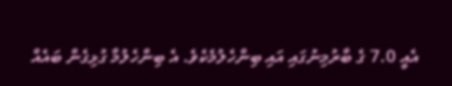އެއީ 7.0 ގެ ބާރުމިނުގައި އައި ބިންހެލުމެކެވެ. އެ ބިންހެލުމާ ގުޅިގެން ބައެއް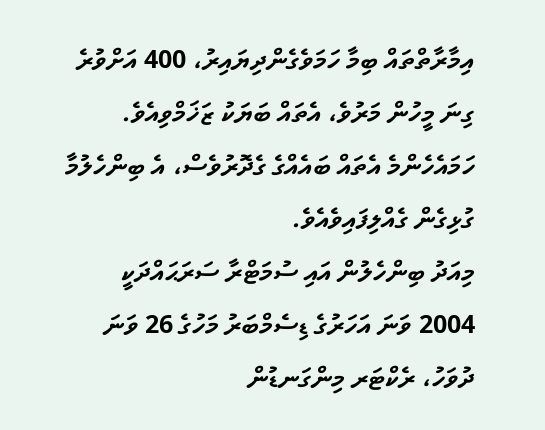އިމާރާތްތައް ބިމާ ހަމަވެގެންދިޔައިރު، 400 އަށްވުރެ ގިނަ މީހުން މަރުވެ، އެތައް ބަޔަކު ޒަޚަމްވިއެވެ. ހަމައެހެންމެ އެތައް ބައެއްގެ ގެދޮރުވެސް، އެ ބިންހެލުމާ ގުޅިގެން ގެއްލިފައިވެއެވެ.
މިއަދު ބިންހެލުން އައި ސުމަޓްރާ ސަރަޙައްދަކީ 2004 ވަނަ އަހަރުގެ ޑިސެމްބަރު މަހުގެ 26 ވަނަ ދުވަހު، ރެކްޓަރ މިންގަނޑުން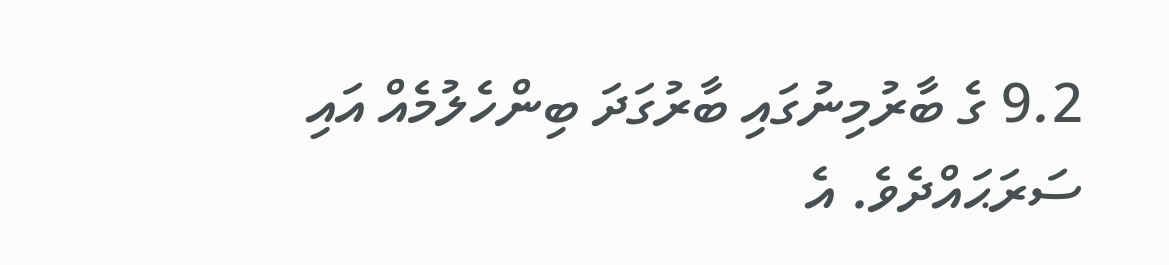9.2 ގެ ބާރުމިނުގައި ބާރުގަދަ ބިންހެލުމެއް އައި ސަރަޙައްދެވެ. އެ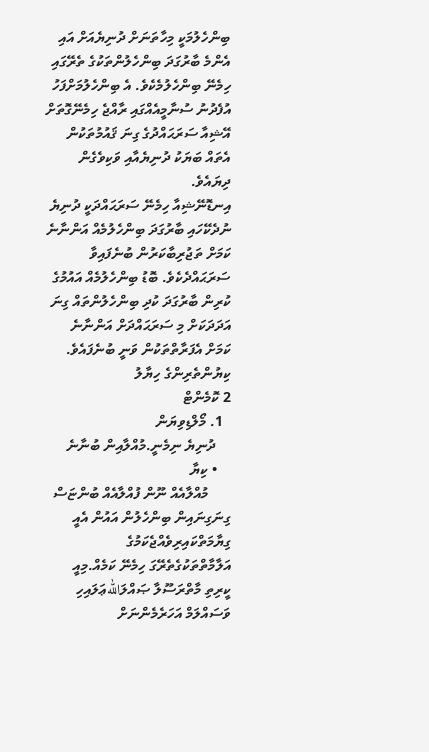ބިންހެލުމަކީ މިހާތަނަށް ދުނިޔެއަށް އައި އެންމެ ބާރުގަދަ ބިންހެލުންތަކުގެ ތެރޭގައި ހިމެނޭ ބިންހެލުމެކެވެ. އެ ބިންހެލުމަށްފަހު އުފެދުނު ސުނާމީއެއްގައި ރާއްޖެ ހިމެނޭގޮތަށް އޭޝިއާ ސަރަޙައްދުގެ ގިނަ ޤައުމުތަކުން އެތައް ބަޔަކު ދުނިޔެއާއި ވަކިވެގެން ދިޔައެވެ.
އިނޑޮނޭޝިއާ ހިމެނޭ ސަރަޙައްދަކީ ދުނިޔެ ނުދެކޭހައި ބާރުގަދަ ބިންހެލުމެއް އަންނާނެ ކަމަށް ތަޖުރިބާކަރުން ބުނެފައިވާ ސަރަޙައްދެކެވެ. ބޮޑު ބިންހެލުމެއް އައުމުގެ ކުރިން ބާރުގަދަ ކުދި ބިންހެލުންތައް ގިނަ އަދަދަކަށް މި ސަރަޙައްދަށް އަންނާނެ ކަމަށް އެފަރާތްތަކުން ވަނީ ބުނެފައެވެ.
ކިޔުންތެރިންގެ ހިޔާލު
2 ކޮމެންޓް
  1. މޯލްޑިވިޔަން
    ދުނިޔެ ނިމެނީ.މުއްލާއިން ބުނާނެ
    • ކިޔާ
      މުއްލާއެއް ނޫން ފުއްލާއެއް ބުންޏަސް ގިނަގިނައިން ބިންހެލުން އައުން އެއީ ގިޔާމަތްކައިރިވެއްޖެކަމުގެ އަލާމާތްތަކުގެތެރޭގަ ހިމެނޭ ކަމެއް.މިއީ ކީރިތި މާތްރަސޫލާ ޞައްލަاللهޢަލައިހި ވަސައްލަމް އަހަރެމެންނަށް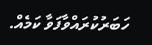ހަބަރުކުރައްވާފަވާ ކަމެއް.